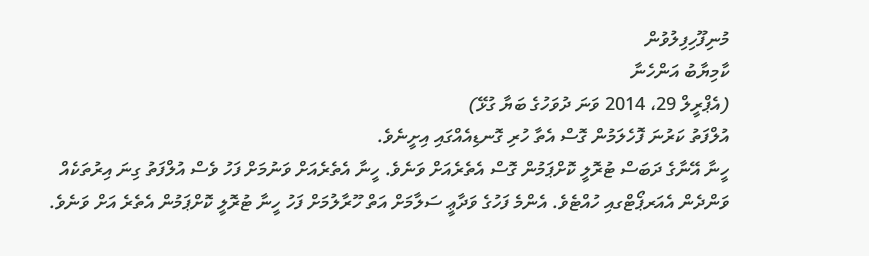މުނިފޫހިފިލުވުން
ކާމިޔާބު އަންހެނާ
(އެޕްރީލް 29، 2014 ވަނަ ދުވަހުގެ ބަޔާ ގުޅޭ)
އުލްފަތު ކަރުނަ ފޮހެލަމުން ގޮސް އެތާ ހުރި ގޮނޑިއެއްގައި އިށީނެވެ.
ހީނާ އޭނާގެ ދަބަސް ޓުރޮލީ ކޮށްޕަމުން ގޮސް އެތެރެއަށް ވަނެވެ. ހީނާ އެތެރެއަށް ވަނުމަށް ފަހު ވެސް އުލްފަތު ގިނަ އިރުތަކެއް ވަންދެން އެއަރޕޯޓްގއި ހުއްޓެވެ. އެންމެ ފަހުގެ ވަދާޢީ ސަލާމަށް އަތް ހޫރާލުމަށް ފަހު ހީނާ ޓުރޮލީ ކޮށްޕަމުން އެތެރެ އަށް ވަނެވެ.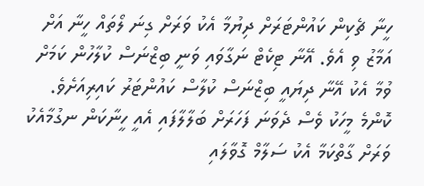ހީނާ ޗެކިން ކައުންޓަރަށް ދިޔުމާ އެކު ވަރަށް ގިނަ ލޯތައް ހީނާ އަށް އަމާޒު ވި އެވެ. އޭނާ ޓިކެޓް ނަގާވައި ވަނީ ބިޒްނަސް ކުލާހުން ކަމަށް ވުމާ އެކު އޭނާ ދިޔައީ ބިޒްނަސް ކުލާސް ކައުންޓަރު ކައިރިއަށެވެ. ކޮންމެ މީހަކު ވެސް ދެވަނަ ފަހަރަށް ބަލާލާފައި އެއީ ހީނާކަން ނގުމާއެކު ވަރަށް ގާތްކަމާ އެކު ސަލާމް ގޮވާލައި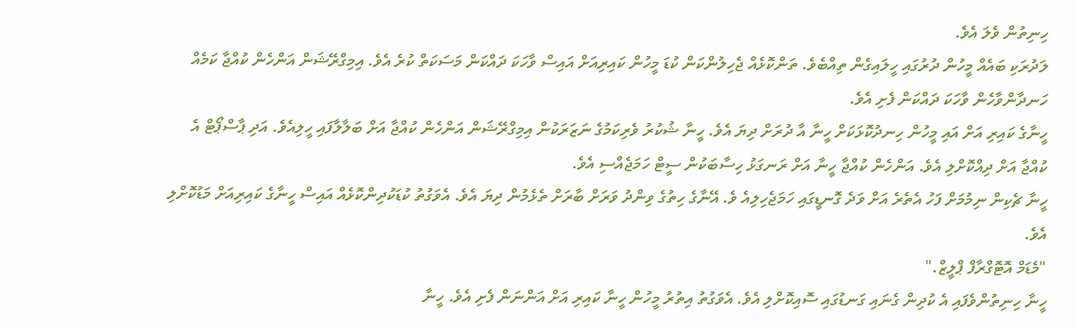ހިނިތުން ވެލަ އެވެ.
ލަދުރަކި ބައެއް މީހުން ދުރުގައި ހީލައިގެން ތިއްބެވެ. ތަންކޮޅެއް ޖެހިލުންކަން ކުޑަ މީހުން ކައިރިއަށް އައިސް ވާހަކަ ދައްކަން މަސަކަތް ކުރެ އެވެ. އިމިގްރޭޝަން އަންހެން ކުއްޖާ ކަމެއް ހަނދާންވާހެން ވާހަކަ ދައްކަން ފެށި އެވެ.
ހީނާގެ ކައިރި އަށް އައި މީހުން ހިނދުކޮޅަކަށް ހީނާ އާ ދުރަށް ދިޔަ އެވެ. ހީނާ ޝުކުރު ވެރިކަމުގެ ނަޒަރަކުން އިމިގްރޭޝަން އަންހެން ކުއްޖާ އަށް ބަލާލާފައި ހީލިއެވެ. އަދި ޕާސްޕޯޓް އެ ކުއްޖާ އަށް ދިއްކޮށްލި އެވެ. އަންހެން ކުއްޖާ ހީނާ އަށް ރަނގަޅު ހިސާބަކުން ސީޓް ހަމަޖެއްސި އެވެ.
ހީނާ ޗެކިން ނިމުމަށް ފަހު އެތެރެ އަށް ވަދެ ގޮނޑީގައި ހަމަޖެހިލިއެ ވެ. އޭނާގެ ހިތުގެ ވިންދު ވަރަށް ބާރަށް ތެޅެމުން ދިޔަ އެވެ. އެވަގުތު ކުޑަކުދިންކޮޅެއް އައިސް ހީނާގެ ކައިރިއަށް މަޑުކޮށްލި އެވެ.
"މެޑަމް އޮޓޮގްރާފް ޕްލީޒް."
ހީނާ ހިނިތުންވެފައި އެ ކުދިން ގެނައި ގަނޑުގައި ސޮއިކޮށްލި އެވެ. އެވަގުތު އިތުރު މީހުން ހީނާ ކައިރި އަށް އަންނަން ފެށި އެވެ. ހީނާ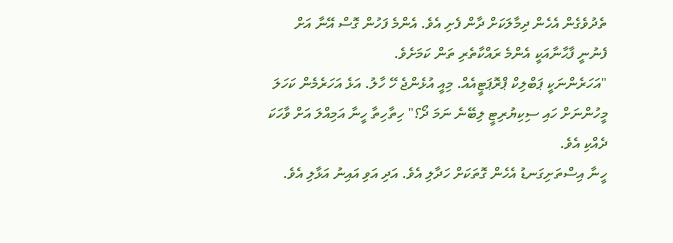ތެދުވެގެން އެހެން ދިމާލަކަށް ދާން ފެށި އެވެ. އެންމެ ފަހުން ގޮސް އޭނާ އަށް ފެނުނީ ފާޙާނާއަކީ އެންމެ ރައްކާތެރި ތަން ކަމަށެވެ.
"އަހަރެންނަކީ ޕަބްލިކް ޕްރޮޕަޓީއެއް. މިއީ އުޅެންޖެ ހޭ ހާލު. އަޅެ އަހަރެމެން ކަހަލަ މީހުންނަށް ހައި ސިކިޔުރިޓީ ލިބޭނެ ނަމަ ދޯ؟" ހިތާހިތާ ހީނާ އަމިއްލަ އަށް ވާހަކަ ދެއްކި އެވެ.
ހީނާ އިސްތަށިގަނޑު އެހެން ގޮތަކަށް ހަދާލި އެވެ. އަދި އަވި އައިނު އަޅާލި އެވެ.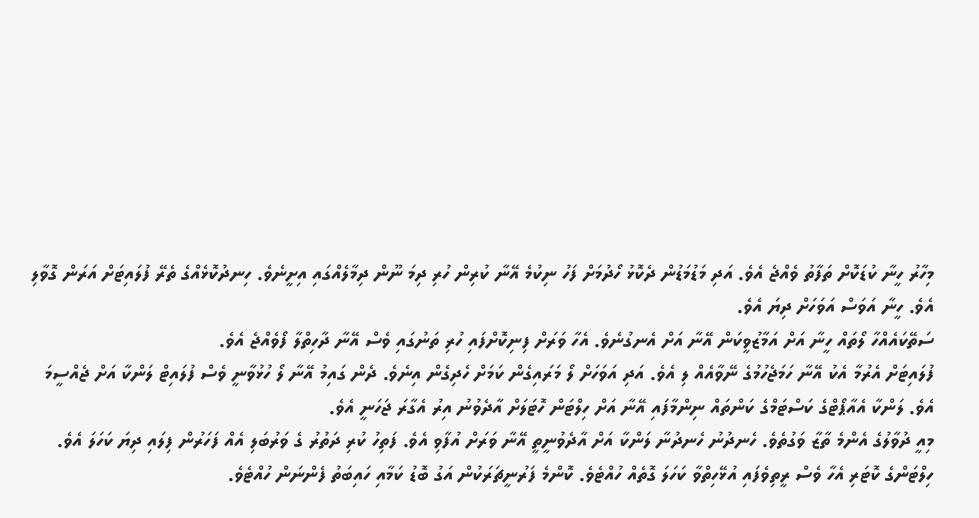މިހާރު ހީނާ ކުޑަކޮށް ތަފާތު ވެއްޖެ އެވެ. އަދި މަޑުމަޑުން ދެކޮޅު ހޯދުމަށް ފަހު ނިކުމެ އޭނާ ކުރިން ހުރި ދިމަ ނޫން ދިމާލެއްގައި އިށީނެވެ. ހިނދުކޮޅެއްގެ ތެރޭ ފުލައިޓަށް އަރަން ގޮވާލި އެވެ. ހީނާ އަވަސް އަވަހަށް ދިޔަ އެވެ.
ސަތޭކައެއްހާ ލޯތައް ހީނާ އަށް އަމާޒުވީކަން އޭނާ އަށް އެނގުނެވެ. އެހާ ވަރަށް ފިނިކޮށްފައި ހުރި ތަނުގައި ވެސް އޭނާ ދާހިތްލާ ފޯވެއްޖެ އެވެ.
ފުލައިޓަށް އެރުމާ އެކު އޭނާ ހަމަޖެހުމުގެ ނޭވާއެއް ލި އެވެ. އަދި އަވަހަށް ލޯ މަރައިގެން ކަމަށް ހެދިގެން އިނެވެ. ދެން ގައިމު އޭނާ ލޯ ހުޅުވާނީ ވެސް ފުލައިޓް ލަންކާ އަށް ޖެއްސީމަ އެވެ. ލަންކާ އެއާޕޯޓްގެ ކަސްޓަމްގެ ކަންތައް ނިންމާފައި އޭނާ އަށް ހިލްޓަން ހޮޓަލަށް އާދެވުނު އިރު އެގާރަ ޖަހަނީ އެވެ.
މިއީ ދުވާލުގެ އެންމެ ތާޒާ ވަގުތެވެ. ހެނދުނު ހެނދުނާ ލަންކާ އަށް އާދެވުނީތީ އޭނާ ވަރަށް އުފާވި އެވެ. ފަތިހު ކުރި ދަތުރު ގެ ވަރުބަލި އެއް ފަހަރުން ފިލައި ދިޔަ ކަހަލަ އެވެ. ހިލްޓަންގެ ކޮޓަރި އެހާ ވެސް ރީތިވެފައި އުޅޭހިތްވާ ކަހަލަ ގޮތެއް ހުއްޓެވެ. ކޮންމެ ފަރުނީޗަރަކުން އަގު ބޮޑު ކަމާއި ހައިބަތު ފެންނަން ހުއްޓެވެ.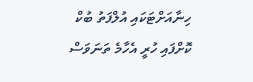ހިނާއަށްޓަކައި އުލްފަތު ބުކް ކޮށްފައި ހުރީ އެހާމެ ތަނަވަސް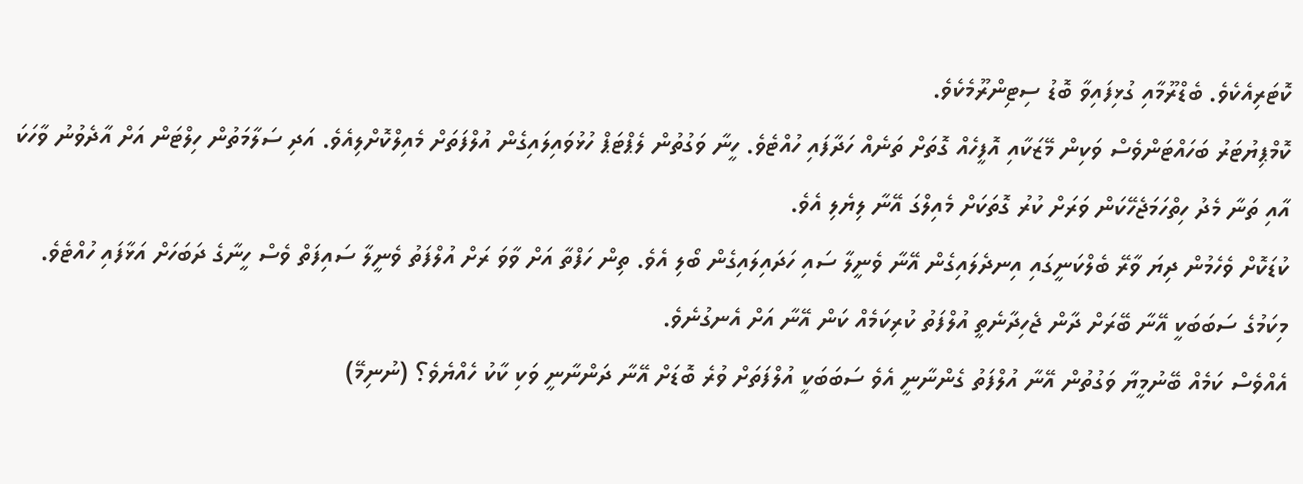ކޮޓަރިއެކެވެ. ބެޑްރޫމާއި ގުޅިފައިވާ ބޮޑު ސިޓިންރޫމެކެވެ.
ކޮމްޕިޔުޓަރު ބަހައްޓަންވެސް ވަކިން މޭޒަކާއި އޮފީހެއް ގޮތަށް ތަނެއް ހަދާފައި ހުއްޓެވެ. ހީނާ ވަގުތުން ލެޕްޓަޕް ހުޅުވައިލައިގެން އުލްފަތަށް މެއިލްކޮށްލިއެވެ. އަދި ސަލާމަތުން ހިލްޓަން އަށް އާދެވުނު ވާހަކަ އާއި ތަނާ މެދު ހިތްހަމަޖެހޭކަން ވަރަށް ކުރު ގޮތަކަށް މެއިލްގަ އޭނާ ލިޔެލި އެވެ.
ކުޑަކޮށް ވެހެމުން ދިޔަ ވާރޭ ބެލްކަނީގައި އިނދެލައިގެން އޭނާ ވެނީލާ ސައި ހަދައިލައިގެން ބޯލި އެވެ. ތިން ހަފްތާ އަށް ވާވަ ރަށް އުލްފަތު ވެނީލާ ސައިފަތް ވެސް ހީނާގެ ދަބަހަށް އަޅާފައި ހުއްޓެވެ. މިކަމުގެ ސަބަބަކީ އޭނާ ބޭރަށް ދާން ޖެހިދާނެތީ އުލްފަތު ކުރިކަމެއް ކަން އޭނާ އަށް އެނގުނެވެ.
އެއްވެސް ކަމެއް ބޭނުމީޔާ ވަގުތުން އޭނާ އުލްފަތު ގެންނާނީ އެވެ ސަބަބަކީ އުލްފަތަށް ވުރެ ބޮޑަށް އޭނާ ދަންނާނީ ވަކި ކާކު ހެއްޔެވެ؟ (ނުނިމޭ)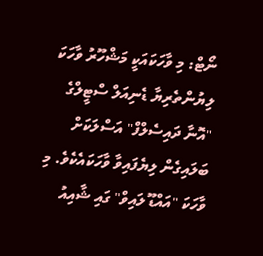ނޯޓް: މި ވާހަކައަކީ މަޝްހޫރު ވާހަކަ ލިޔުންތެރިޔާ ޑެނިއަލް ސްޓީލްގެ "އޮނާ ދައިސެލްފް" އަސްލަކަށް ބަލައިގެން ލިޔެފައިވާ ވާހަކައެކެވެ. މި ވާހަކަ "އައްޑޫ ލައިވް" ގައި ޝާއިއު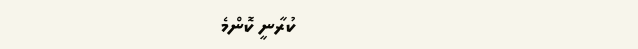ކުރާނީ ކޮންމެ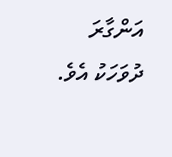އަންގާރަ ދުވަހަކު އެވެ.